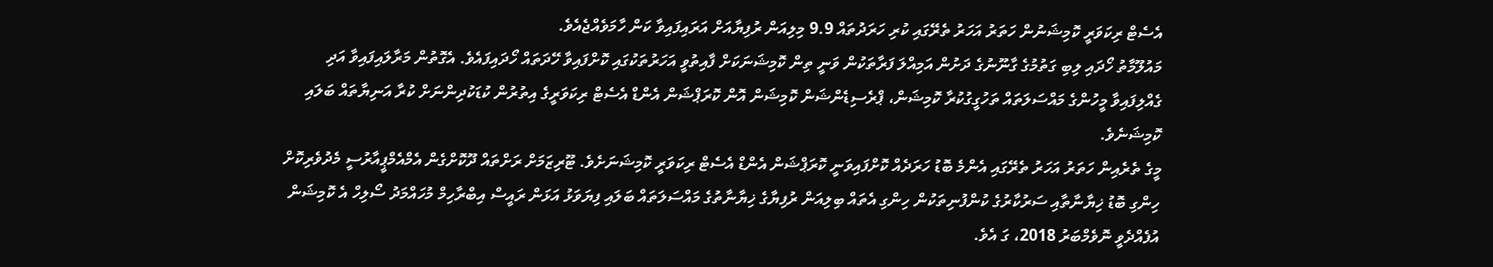އެސެޓް ރިކަވަރީ ކޮމިޝަނުން ހަތަރު އަހަރު ތެރޭގައި ކުރި ހަރަދުތައް 9.9 މިލިއަން ރުފިޔާއަށް އަރައިފައިވާ ކަން ހާމަވެއްޖެއެވެ.
މައުލޫމާތު ހޯދައި ލިބި ގަތުމުގެ ގާނޫނުގެ ދަށުން އަމިއްލަ ފަރާތަކުން ވަނީ ތިން ކޮމިޝަނަކަށް ފާއިތުވީ އަހަރުތަކުގައި ކޮށްފައިވާ ހޭދަތައް ހޯދައިފައެވެ. އެގޮތުން މަރާލައިފައިވާ އަދި ގެއްލިފައިވާ މީހުންގެ މައްސަލަތައް ތަހުގީގުކުރާ ކޮމިޝަން، ޕްރެސިޑެންޝަން ކޮމިޝަން އޮން ކޮރަޕްޝަން އެންޑް އެސެޓް ރިކަވަރީގެ އިތުރުން ކުޑަކުދިންނަށް ކުރާ އަނިޔާތައް ބަލައި ކޮމިޝަނެވެ.
މީގެ ތެރެއިން ހަތަރު އަހަރު ތެރޭގައި އެންމެ ބޮޑު ހަރަދެއް ކޮށްފައިވަނީ ކޮރަޕްޝަން އެންޑް އެސެޓް ރިކަވަރީ ކޮމިޝަނަށެވެ. ޓޫރިޒަމަށް ރަށްތައް ދޫކޮށްގެން އެމްއެމްޕީއާރުސީ މެދުވެރިކޮށް ހިންގި ބޮޑު ޚިޔާނާތާއި ސަރުކާރުގެ ކުންފުނިތަކުން ހިންގި އެތައް ބިލިއަން ރުފިޔާގެ ޚިޔާނާތުގެ މައްސަލަތައް ބަލައި ފިޔަވަޅު އަޅަން ރައީސް އިބްރާހިމް މުހައްމަދު ސޯލިހް އެ ކޮމިޝަން އުފެއްދެވީ ނޮވެމްބަރު 2018، ގަ އެވެ.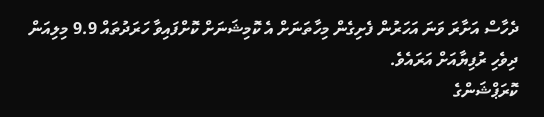ދެހާސް އަށާރަ ވަނަ އަހަރުން ފެށިގެން މިހާތަނަށް އެ ކޮމިޝަނަށް ކޮށްފައިވާ ހަރަދުތައް 9.9 މިލިއަން ދިވެހި ރުފިޔާއަށް އަރައެވެ.
ކޮރަޕްޝަންގެ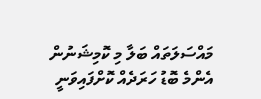މައްސަލަތައް ބަލާ މި ކޮމިޝަނުން އެންމެ ބޮޑު ހަރަދެއް ކޮށްފައިވަނީ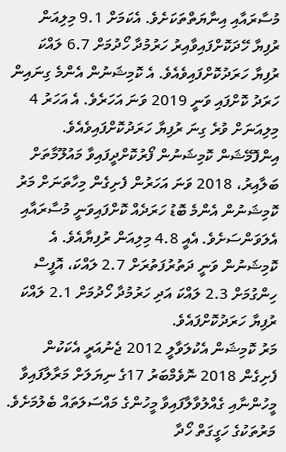މުސާރައާއި އިނާޔަތްތަކަށެވެ. އެކަމަށް 9.1 މިލިއަން ރުފިޔާ ހޭދަކޮށްފައިވާއިރު ހަރުމުދާ ހޯދުމަށް 6.7 ލައްކަ ރުފިޔާ ހަރަދުކޮށްފައިވެއެވެ. އެ ކޮމިޝަނުން އެންމެ ގިނައިން ހަރަދު ކޮށްފައި ވަނީ 2019 ވަނަ އަހަރެވެ. އެ އަހަރު 4 މިލިއަނަށް ވުރެ ގިނަ ރުފިޔާ ހަރަދުކޮށްފައިވެއެވެ.
އިންފޮމޭޝަން ކޮމިޝަނުން ފޯރުކޮށްދީފައިވާ މައުލޫމާތަށް ބަލާއިރު، 2018 ވަނަ އަހަރުން ފެށިގެން މިހާތަނަށް މަރު ކޮމިޝަނުން އެންމެ ބޮޑު ހަރަދެއް ކޮށްފައިވަނީ މުސާރައާއި އެލަވަންސަށެވެ. އެއީ 4.8 މިލިއަން ރުފިޔާއެވެ. އެ ކޮމިޝަނުން ވަނީ ދަތުރުފަތުރަށް 2.7 ލައްކަ، އޮފީސް ހިންގުމަށް 2.3 ލައްކަ އަދި ހަރުމުދާ ހޯދުމަށް 2.1 ލައްކަ ރުފިޔާ ހަރަދުކޮށްފައެވެ.
މަރު ކޮމިޝަން އެކުލަވާލީ 2012 ޖެނުއަރީ އެކަކުން ފެށިގެން 2018 ނޮވެމްބަރު 17ގެ ނިޔަލަށް މަރާލާފައިވާ މީހުންނާއި ގެއްލުވާލާފައިވާ މީހުންގެ މައްސަލަތައް ބެލުމަށެވެ. މަރުތަކުގެ ހަގީގަތް ހޯދާ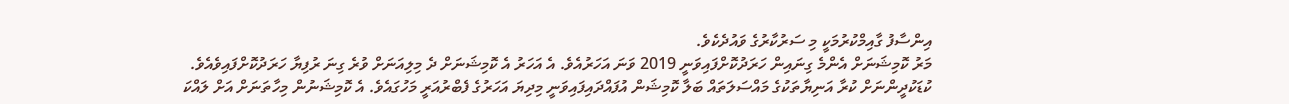އިންސާފު ގާއިމްކުރުމަކީ މި ސަރުކާރުގެ ވައުދެކެވެ.
މަރު ކޮމިޝަނަށް އެންމެ ގިނައިން ހަރަދުކޮށްފައިވަނީ 2019 ވަނަ އަހަރުއެވެ. އެ އަހަރު އެ ކޮމިޝަނަށް ދެ މިލިއަނަށް ވުރެ ގިނަ ރުފިޔާ ހަރަދުކޮށްފައިވެއެވެ.
ކުޑަކުދީންނަށް ކުރާ އަނިޔާތަކުގެ މައްސަލަތައް ބަލާ ކޮމިޝަން އުފައްދައިފައިވަނީ މިދިޔަ އަހަރުގެ ފެބްރުއަރީ މަހުގައެވެ. އެ ކޮމިޝަނުން މިހާތަނަށް އަށް ލައްކަ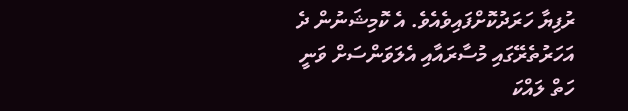ރުފިޔާ ހަރަދުކޮށްފައިވެއެވެ. އެ ކޮމިޝަނުން ދެ އަހަރުތެރޭގައި މުސާރައާއި އެލަވަންސަށް ވަނީ ހަތް ލައްކަ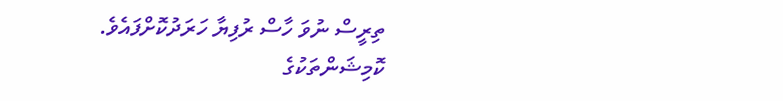ތިރީސް ނުވަ ހާސް ރުފިޔާ ހަރަދުކޮށްފައެވެ.
ކޮމިޝަންތަކުގެ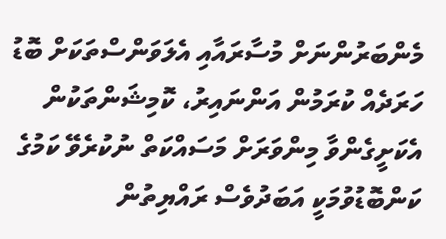މެންބަރުންނަށް މުސާރައާއި އެލަވަންސްތަކަށް ބޮޑު ހަރަދެއް ކުރަމުން އަންނައިރު، ކޮމިޝަންތަކުން އެކަށީގެންވާ މިންވަރަށް މަސައްކަތް ނުކުރެވޭ ކަމުގެ ކަންބޮޑުވުމަކީ އަބަދުވެސް ރައްޔިތުން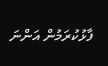ފާޅުކުރަމުން އަންނަ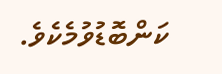ކަންބޮޑުވުމެކެވެ.